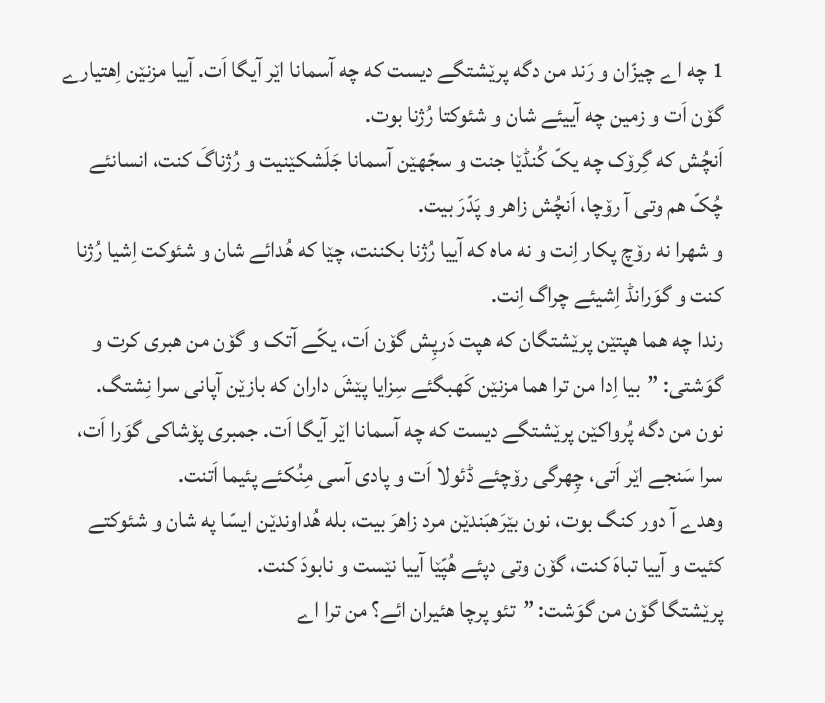1 چه اے چیزّان و رَند من دگه پرێشتگے دیست که چه آسمانا اێر آیگا اَت. آییا مزنێن اِهتیارے گۆن اَت و زمین چه آییئے شان و شئوکتا رُژنا بوت.
اَنچُش که گِرۆک چه یکّ کُنڈێا جنت و سجّهێن آسمانا جَلَشکێنیت و رُژناگَ کنت، انسانئے چُکّ هم وتی آ رۆچا، اَنچُش زاهر و پَدّرَ بیت.
و شهرا نه رۆچ پکار اِنت و نه ماه که آییا رُژنا بکننت، چێا که هُدائے شان و شئوکت اِشیا رُژنا کنت و گوَرانڈ اِشیئے چراگ اِنت.
رندا چه هما هپتێن پرێشتگان که هپت دَرپِش گۆن اَت، یکّے آتک و گۆن من هبری کرت و گوَشتی: ”بیا اِدا من ترا هما مزنێن کَهبگئے سِزایا پێشَ داران که بازێن آپانی سرا نِشتگ.
نون من دگه پُرواکێن پرێشتگے دیست که چه آسمانا اێر آیگا اَت. جمبری پۆشاکی گوَرا اَت، سرا سَنجے اێر اَتی، چِهرگی رۆچئے ڈئولا اَت و پادی آسی مِنُکئے پئیما اَتنت.
وهدے آ دور کنگ بوت، نون بێرَهبَندێن مرد زاهرَ بیت، بله هُداوندێن ایسّا په شان و شئوکتے کئیت و آییا تباهَ کنت، گۆن وتی دپئے هُپّێا آییا نێست و نابودَ کنت.
پرێشتگا گۆن من گوَشت: ”تئو پرچا هئیران ائے؟ من ترا اے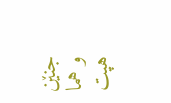جنێن و هما هپت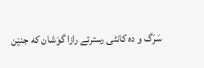سَرَگ و ده کانٹی رسترئے رازا گوَشان که جنێن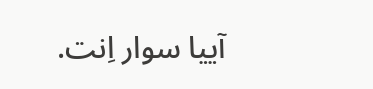آییا سوار اِنت.